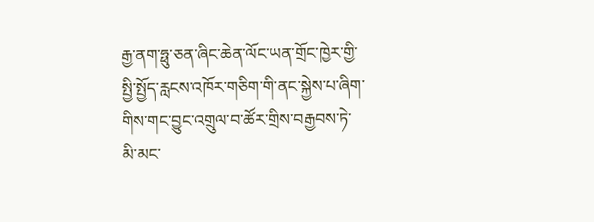རྒྱ་ནག་ཧྥུ་ཅན་ཞིང་ཆེན་ལོང་ཡན་གྲོང་ཁྱེར་གྱི་སྤྱི་སྤྱོད་རླངས་འཁོར་གཅིག་གི་ནང་སྐྱེས་པ་ཞིག་གིས་གང་བྱུང་འགྲུལ་བ་ཚོར་གྲིས་བརྒྱབས་ཏེ་མི་མང་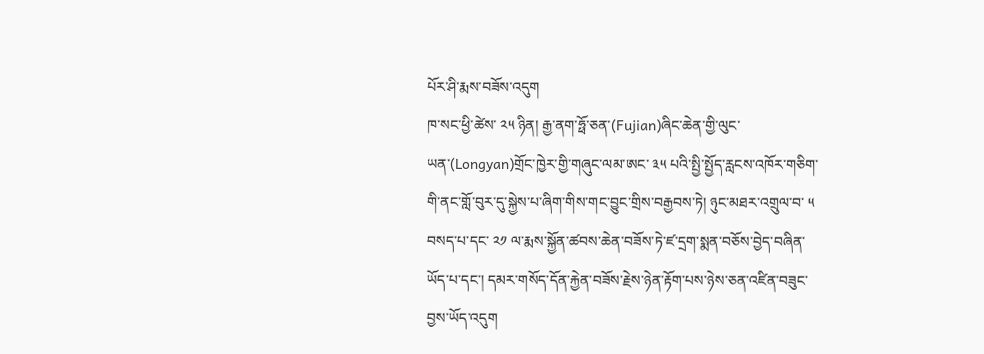པོར་ཤི་རྨས་བཟོས་འདུག
ཁ་སང་ཕྱི་ཚེས་ ༢༥ ཉིན། རྒྱ་ནག་ཧྥོ་ཅན་(Fujian)ཞིང་ཆེན་གྱི་ལུང་ཡན་(Longyan)གྲོང་ཁྱེར་གྱི་གཞུང་ལམ་ཨང་ ༣༥ པའི་སྤྱི་སྤྱོད་རླངས་འཁོར་གཅིག་གི་ནང་གློ་བུར་དུ་སྐྱེས་པ་ཞིག་གིས་གང་བྱུང་གྲིས་བརྒྱབས་ཏེ། ཉུང་མཐར་འགྲུལ་བ་ ༥ བསད་པ་དང་ ༢༡ ལ་རྨས་སྐྱོན་ཚབས་ཆེན་བཟོས་ཏེ་ཛ་དྲག་སྨན་བཅོས་བྱེད་བཞིན་ཡོད་པ་དང་། དམར་གསོད་དོན་རྐྱེན་བཟོས་རྗེས་ཉེན་རྟོག་པས་ཉེས་ཅན་འཛིན་བཟུང་བྱས་ཡོད་འདུག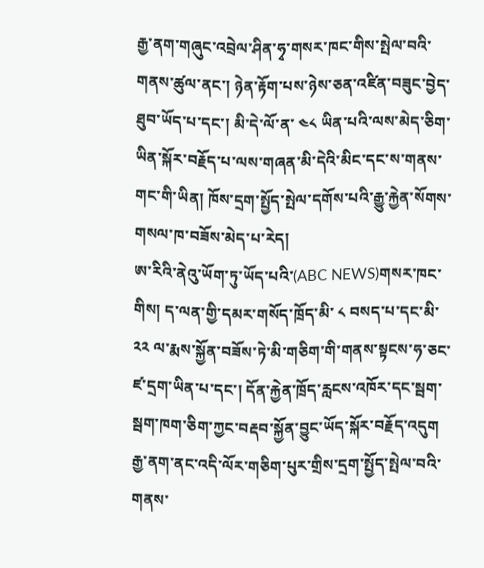རྒྱ་ནག་གཞུང་འབྲེལ་ཤིན་ཧྭ་གསར་ཁང་གིས་སྤེལ་བའི་གནས་ཚུལ་ནང་། ཉེན་རྟོག་པས་ཉེས་ཅན་འཛིན་བཟུང་བྱེད་ཐུབ་ཡོད་པ་དང་། མི་དེ་ལོ་ན་ ༤༨ ཡིན་པའི་ལས་མེད་ཅིག་ཡིན་སྐོར་བརྗོད་པ་ལས་གཞན་མི་དེའི་མིང་དང་ས་གནས་གང་གི་ཡིན། ཁོས་དྲག་སྤྱོད་སྤེལ་དགོས་པའི་རྒྱུ་རྐྱེན་སོགས་གསལ་ཁ་བཟོས་མེད་པ་རེད།
ཨ་རིའི་ནེའུ་ཡོག་ཏུ་ཡོད་པའི་(ABC NEWS)གསར་ཁང་གིས། ད་ལན་གྱི་དམར་གསོད་ཁྲོད་མི་ ༨ བསད་པ་དང་མི་ ༢༢ ལ་རྨས་སྐྱོན་བཟོས་ཏེ་མི་གཅིག་གི་གནས་སྟངས་ཧ་ཅང་ཛ་དྲག་ཡིན་པ་དང་། དོན་རྐྱེན་ཁྲོད་རླངས་འཁོར་དང་སྦག་སྦག་ཁག་ཅིག་ཀྱང་བརྡབ་སྐྱོན་བྱུང་ཡོད་སྐོར་བརྗོད་འདུག
རྒྱ་ནག་ནང་འདི་ལོར་གཅིག་པུར་གྲིས་དྲག་སྤྱོད་སྤེལ་བའི་གནས་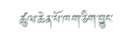ཚུལ་ཆེན་པོ་ཁག་ཅིག་བྱུང་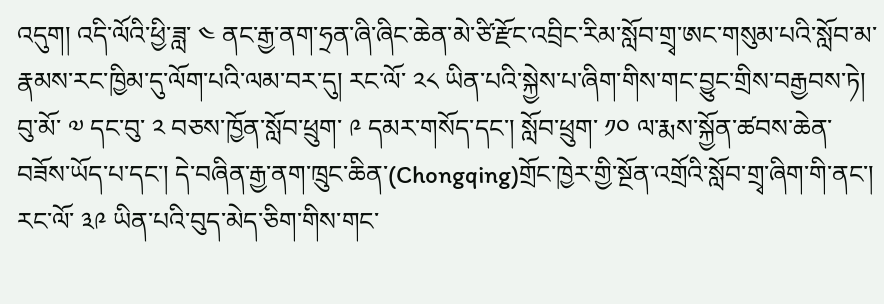འདུག། འདི་ལོའི་ཕྱི་ཟླ་ ༤ ནང་རྒྱ་ནག་ཧྲན་ཞི་ཞིང་ཆེན་མེ་ཙི་རྫོང་འབྲིང་རིམ་སློབ་གྲྭ་ཨང་གསུམ་པའི་སློབ་མ་རྣམས་རང་ཁྱིམ་དུ་ལོག་པའི་ལམ་བར་དུ། རང་ལོ་ ༢༨ ཡིན་པའི་སྐྱེས་པ་ཞིག་གིས་གང་བྱུང་གྲིས་བརྒྱབས་ཏེ། བུ་མོ་ ༧ དང་བུ་ ༢ བཅས་ཁྱོན་སློབ་ཕྲུག་ ༩ དམར་གསོད་དང་། སློབ་ཕྲུག་ ༡༠ ལ་རྨས་སྐྱོན་ཚབས་ཆེན་བཟོས་ཡོད་པ་དང་། དེ་བཞིན་རྒྱ་ནག་ཁྲུང་ཆིན་(Chongqing)གྲོང་ཁྱེར་གྱི་སྔོན་འགྲོའི་སློབ་གྲྭ་ཞིག་གི་ནང་། རང་ལོ་ ༣༩ ཡིན་པའི་བུད་མེད་ཅིག་གིས་གང་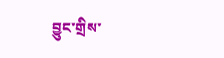བྱུང་གྲིས་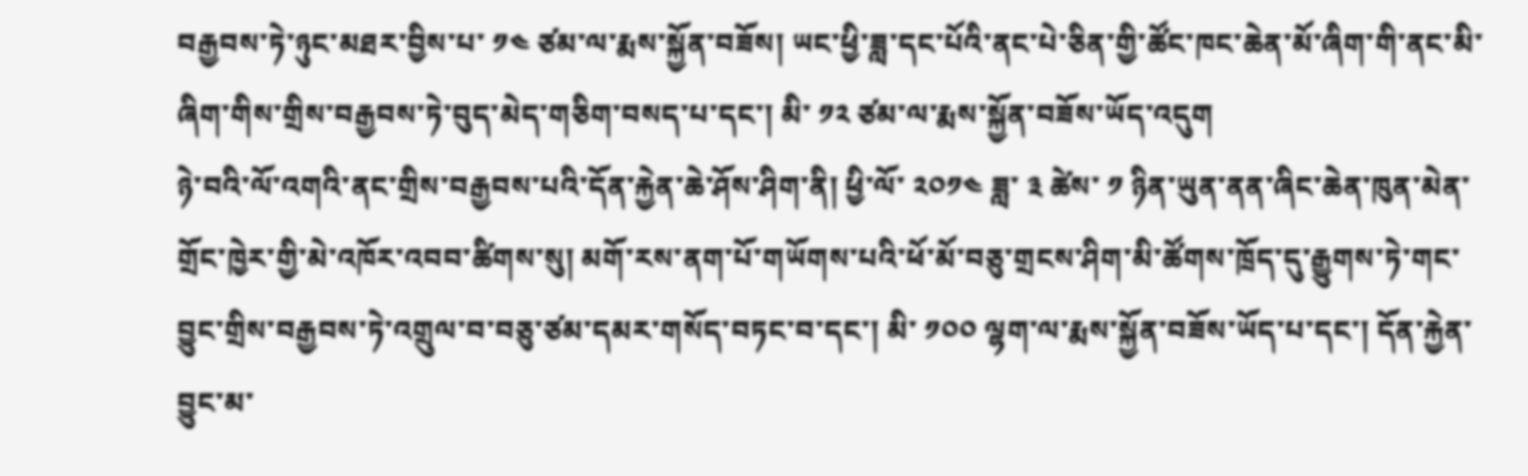བརྒྱབས་ཏེ་ཉུང་མཐར་བྱིས་པ་ ༡༤ ཙམ་ལ་རྨས་སྐྱོན་བཟོས། ཡང་ཕྱི་ཟླ་དང་པོའི་ནང་པེ་ཅིན་གྱི་ཚོང་ཁང་ཆེན་མོ་ཞིག་གི་ནང་མི་ཞིག་གིས་གྲིས་བརྒྱབས་ཏེ་བུད་མེད་གཅིག་བསད་པ་དང་། མི་ ༡༢ ཙམ་ལ་རྨས་སྐྱོན་བཟོས་ཡོད་འདུག
ཉེ་བའི་ལོ་འགའི་ནང་གྲིས་བརྒྱབས་པའི་དོན་རྐྱེན་ཆེ་ཤོས་ཤིག་ནི། ཕྱི་ལོ་ ༢༠༡༤ ཟླ་ ༣ ཚེས་ ༡ ཉིན་ཡུན་ནན་ཞིང་ཆེན་ཁུན་མེན་གྲོང་ཁྱེར་གྱི་མེ་འཁོར་འབབ་ཚིགས་སུ། མགོ་རས་ནག་པོ་གཡོགས་པའི་ཕོ་མོ་བཅུ་གྲངས་ཤིག་མི་ཚོགས་ཁྲོད་དུ་རྒྱུགས་ཏེ་གང་བྱུང་གྲིས་བརྒྱབས་ཏེ་འགྲུལ་བ་བཅུ་ཙམ་དམར་གསོད་བཏང་བ་དང་། མི་ ༡༠༠ ལྷག་ལ་རྨས་སྐྱོན་བཟོས་ཡོད་པ་དང་། དོན་རྐྱེན་བྱུང་མ་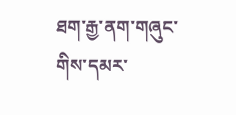ཐག་རྒྱ་ནག་གཞུང་གིས་དམར་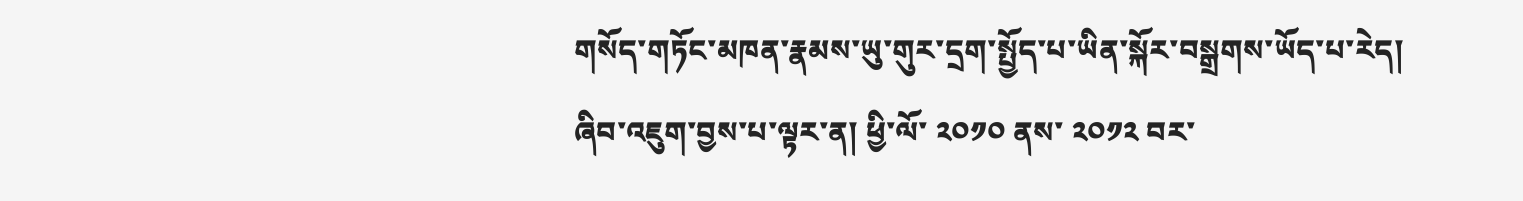གསོད་གཏོང་མཁན་རྣམས་ཡུ་གུར་དྲག་སྤྱོད་པ་ཡིན་སྐོར་བསྒྲགས་ཡོད་པ་རེད།
ཞིབ་འཇུག་བྱས་པ་ལྟར་ན། ཕྱི་ལོ་ ༢༠༡༠ ནས་ ༢༠༡༢ བར་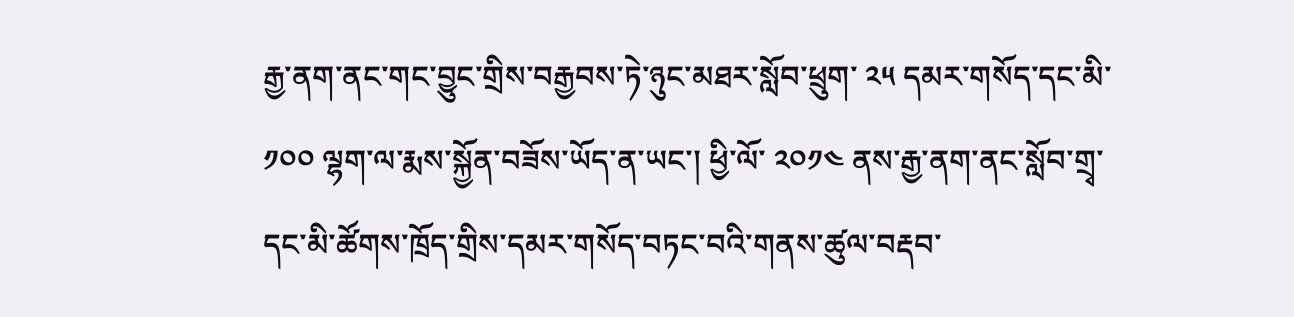རྒྱ་ནག་ནང་གང་བྱུང་གྲིས་བརྒྱབས་ཏེ་ཉུང་མཐར་སློབ་ཕྲུག་ ༢༥ དམར་གསོད་དང་མི་ ༡༠༠ ལྷག་ལ་རྨས་སྐྱོན་བཟོས་ཡོད་ན་ཡང་། ཕྱི་ལོ་ ༢༠༡༤ ནས་རྒྱ་ནག་ནང་སློབ་གྲྭ་དང་མི་ཚོགས་ཁྲོད་གྲིས་དམར་གསོད་བཏང་བའི་གནས་ཚུལ་བརྡབ་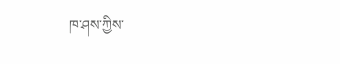ཁ་ཤས་ཀྱིས་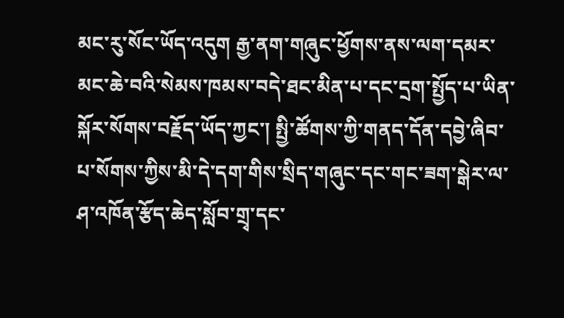མང་རུ་སོང་ཡོད་འདུག རྒྱ་ནག་གཞུང་ཕྱོགས་ནས་ལག་དམར་མང་ཆེ་བའི་སེམས་ཁམས་བདེ་ཐང་མིན་པ་དང་དྲག་སྤྱོད་པ་ཡིན་སྐོར་སོགས་བརྗོད་ཡོད་ཀྱང་། སྤྱི་ཚོགས་ཀྱི་གནད་དོན་དབྱེ་ཞིབ་པ་སོགས་ཀྱིས་མི་དེ་དག་གིས་སྲིད་གཞུང་དང་གང་ཟག་སྒེར་ལ་ཤ་འཁོན་རྩོད་ཆེད་སློབ་གྲྭ་དང་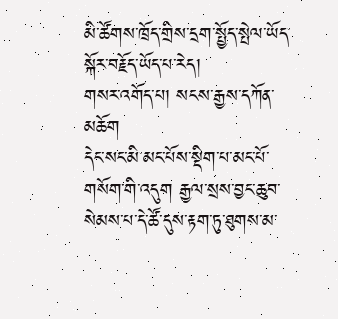མི་ཚོགས་ཁྲོད་གྲིས་དྲག་སྤྱོད་སྤེལ་ཡོད་སྐོར་བརྗོད་ཡོད་པ་རེད།
གསར་འགོད་པ། སངས་རྒྱས་དཀོན་མཆོག
དེང་སང་མི་མང་པོས་སྡིག་པ་མང་པོ་གསོག་གི་འདུག རྒྱལ་སྲས་བྱང་ཆུབ་སེམས་པ་དེ་ཚོ་དུས་རྟག་ཏུ་ཐུགས་མ་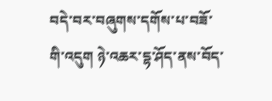བདེ་བར་བཞུགས་དགོས་པ་བཟོ་གི་འདུག ཉེ་འཆར་དྷ་ཤོད་ནས་བོད་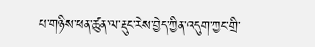པ་གཉིས་ཕན་ཚུན་ལ་རྡུང་རེས་བྱེད་ཀྱིན་འདུག་ཀྱང་གྲི་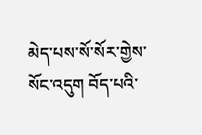མེད་པས་སོ་སོར་གྱེས་སོང་འདུག བོད་པའི་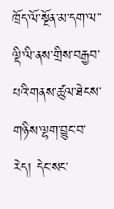ཁྲོད་ལོ་སྔོན་མ་དག་ལ་་ལྡི་ལི་ནས་གྲིས་བརྒྱབ་པའི་གནས་ཚུལ་ཐེངས་གཉིས་ལྷག་བྱུང་བ་རེད། དེང་སང་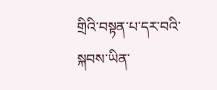གྲིའི་བསྟན་པ་དར་བའི་སྐབས་ཡིན་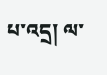པ་འདྲ། ལ་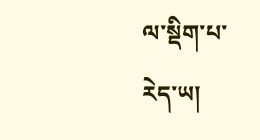ལ་སྡིག་པ་རེད་ཡ།